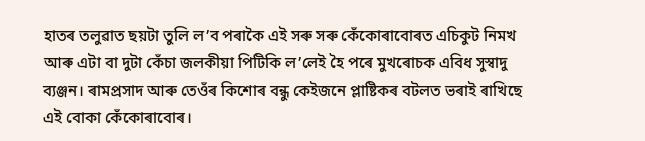হাতৰ তলুৱাত ছয়টা তুলি ল’ব পৰাকৈ এই সৰু সৰু কেঁকোৰাবোৰত এচিকুট নিমখ আৰু এটা বা দুটা কেঁচা জলকীয়া পিটিকি ল’লেই হৈ পৰে মুখৰোচক এবিধ সুস্বাদু ব্যঞ্জন। ৰামপ্ৰসাদ আৰু তেওঁৰ কিশোৰ বন্ধু কেইজনে প্লাষ্টিকৰ বটলত ভৰাই ৰাখিছে এই বোকা কেঁকোৰাবোৰ।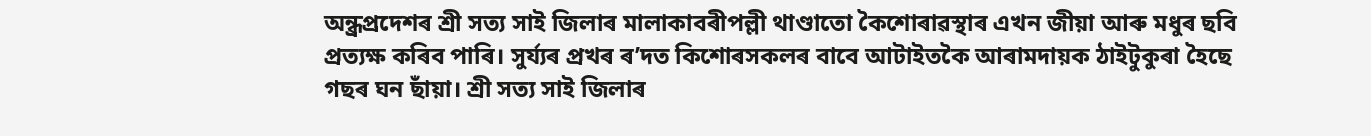অন্ধ্ৰপ্ৰদেশৰ শ্ৰী সত্য সাই জিলাৰ মালাকাবৰীপল্লী থাণ্ডাতো কৈশোৰাৱস্থাৰ এখন জীয়া আৰু মধুৰ ছবি প্ৰত্যক্ষ কৰিব পাৰি। সুৰ্য্যৰ প্ৰখৰ ৰ’দত কিশোৰসকলৰ বাবে আটাইতকৈ আৰামদায়ক ঠাইটুকুৰা হৈছে গছৰ ঘন ছাঁয়া। শ্ৰী সত্য সাই জিলাৰ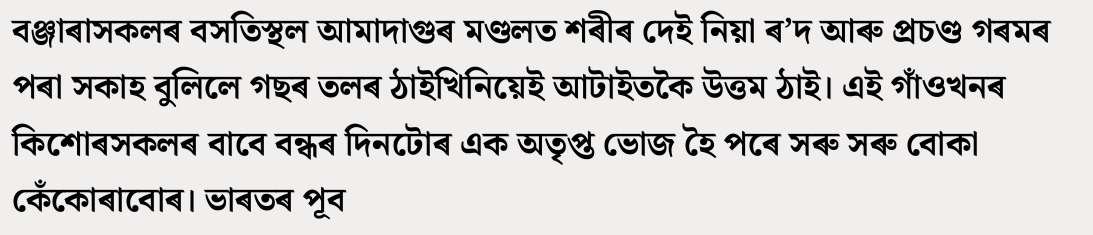বঞ্জাৰাসকলৰ বসতিস্থল আমাদাগুৰ মণ্ডলত শৰীৰ দেই নিয়া ৰ’দ আৰু প্ৰচণ্ড গৰমৰ পৰা সকাহ বুলিলে গছৰ তলৰ ঠাইখিনিয়েই আটাইতকৈ উত্তম ঠাই। এই গাঁওখনৰ কিশোৰসকলৰ বাবে বন্ধৰ দিনটোৰ এক অতৃপ্ত ভোজ হৈ পৰে সৰু সৰু বোকা কেঁকোৰাবোৰ। ভাৰতৰ পূব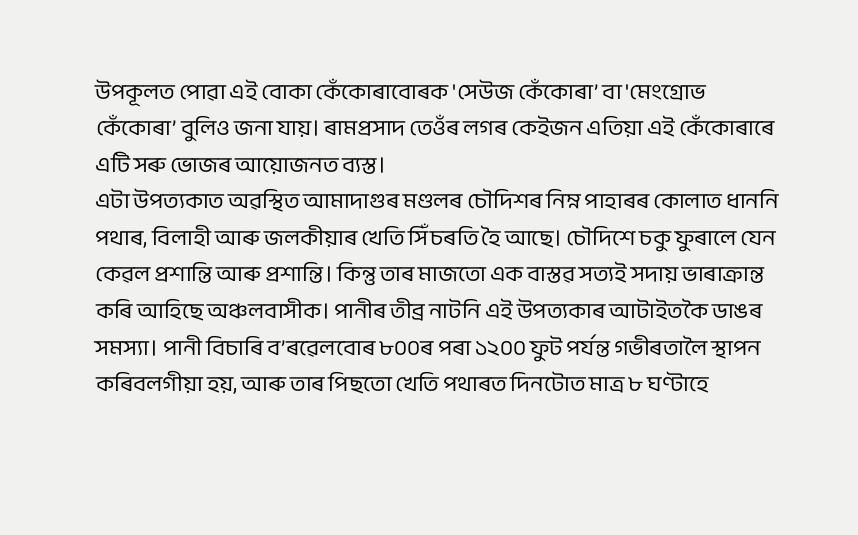উপকূলত পোৱা এই বোকা কেঁকোৰাবোৰক 'সেউজ কেঁকোৰা’ বা 'মেংগ্ৰোভ কেঁকোৰা’ বুলিও জনা যায়। ৰামপ্ৰসাদ তেওঁৰ লগৰ কেইজন এতিয়া এই কেঁকোৰাৰে এটি সৰু ভোজৰ আয়োজনত ব্যস্ত।
এটা উপত্যকাত অৱস্থিত আমাদাগুৰ মণ্ডলৰ চৌদিশৰ নিম্ন পাহাৰৰ কোলাত ধাননি পথাৰ, বিলাহী আৰু জলকীয়াৰ খেতি সিঁচৰতি হৈ আছে। চৌদিশে চকু ফুৰালে যেন কেৱল প্ৰশান্তি আৰু প্ৰশান্তি। কিন্তু তাৰ মাজতো এক বাস্তৱ সত্যই সদায় ভাৰাক্ৰান্ত কৰি আহিছে অঞ্চলবাসীক। পানীৰ তীব্ৰ নাটনি এই উপত্যকাৰ আটাইতকৈ ডাঙৰ সমস্যা। পানী বিচাৰি ব’ৰৱেলবোৰ ৮০০ৰ পৰা ১২০০ ফুট পৰ্যন্ত গভীৰতালৈ স্থাপন কৰিবলগীয়া হয়, আৰু তাৰ পিছতো খেতি পথাৰত দিনটোত মাত্ৰ ৮ ঘণ্টাহে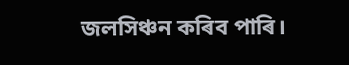জলসিঞ্চন কৰিব পাৰি।